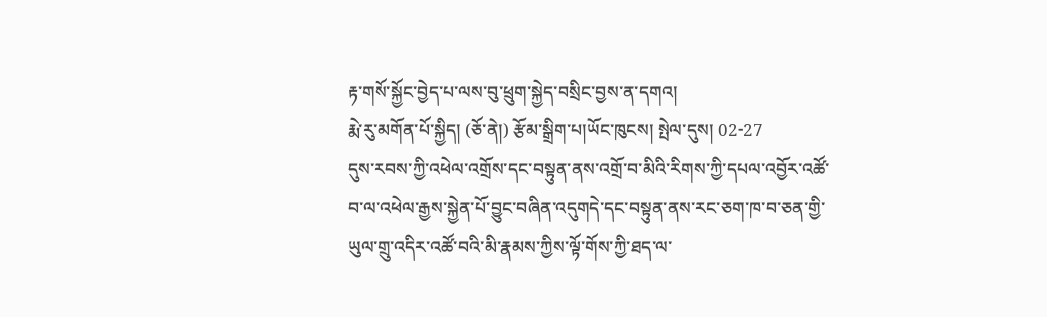རྟ་གསོ་སྐྱོང་བྱེད་པ་ལས་བུ་ཕྲུག་སྐྱེད་བསྲིང་བྱས་ན་དགའ།
རྨེ་རུ་མགོན་པོ་སྐྱིད། (ཅོ་ནེ།) རྩོམ་སྒྲིག་པ།ཡོང་ཁུངས། སྤེལ་དུས། 02-27
དུས་རབས་ཀྱི་འཕེལ་འགྲོས་དང་བསྟུན་ནས་འགྲོ་བ་མིའི་རིགས་ཀྱི་དཔལ་འབྱོར་འཚོ་བ་ལ་འཕེལ་རྒྱས་སྐྱེན་པོ་བྱུང་བཞིན་འདུགདེ་དང་བསྟུན་ནས་རང་ཅག་ཁ་བ་ཅན་གྱི་ཡུལ་གྲུ་འདིར་འཚོ་བའི་མི་རྣམས་ཀྱིས་ལྟོ་གོས་ཀྱི་ཐད་ལ་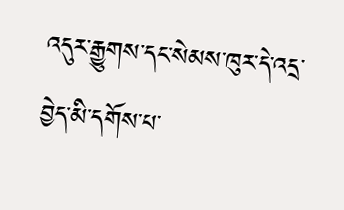འདུར་རྒྱུགས་དང་སེམས་ཁུར་དེ་འདྲ་བྱེད་མི་དགོས་པ་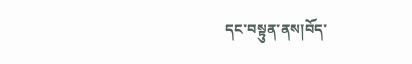དང་བསྟུན་ནས།བོད་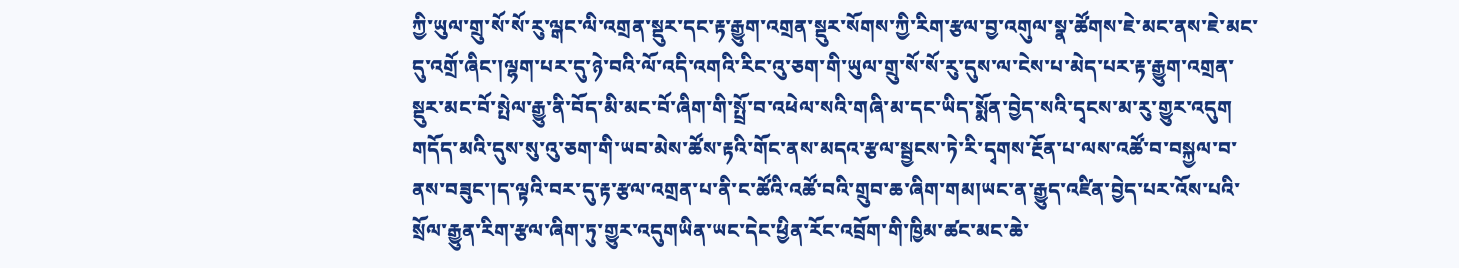ཀྱི་ཡུལ་གྲུ་སོ་སོ་རུ་ལྒང་ལི་འགྲན་སྡུར་དང་རྟ་རྒྱུག་འགྲན་སྡུར་སོགས་ཀྱི་རིག་རྩལ་བྱ་འགུལ་སྣ་ཚོགས་ཇེ་མང་ནས་ཇེ་མང་དུ་འགྲོ་ཞིང་།ལྷག་པར་དུ་ཉེ་བའི་ལོ་འདི་འགའི་རིང་འུ་ཅག་གི་ཡུལ་གྲུ་སོ་སོ་རུ་དུས་ལ་ངེས་པ་མེད་པར་རྟ་རྒྱུག་འགྲན་སྡུར་མང་བོ་སྤེལ་རྒྱུ་ནི་བོད་མི་མང་བོ་ཞིག་གི་སྤྲོ་བ་འཕེལ་སའི་གཞི་མ་དང་ཡིད་སྨོན་བྱེད་སའི་དྭངས་མ་རུ་གྱུར་འདུག
གདོད་མའི་དུས་སུ་འུ་ཅག་གི་ཡབ་མེས་ཚོས་རྟའི་གོང་ནས་མདའ་རྩལ་སྦྱངས་ཏེ་རི་དྭགས་རྔོན་པ་ལས་འཚོ་བ་བསྐྱལ་བ་ནས་བཟུང་།ད་ལྟའི་བར་དུ་རྟ་རྩལ་འགྲན་པ་ནི་ང་ཚོའི་འཚོ་བའི་གྲུབ་ཆ་ཞིག་གམ།ཡང་ན་རྒྱུད་འཛིན་བྱེད་པར་འོས་པའི་སྲོལ་རྒྱུན་རིག་རྩལ་ཞིག་ཏུ་གྱུར་འདུགཡིན་ཡང་དེང་ཕྱིན་རོང་འབྲོག་གི་ཁྱིམ་ཚང་མང་ཆེ་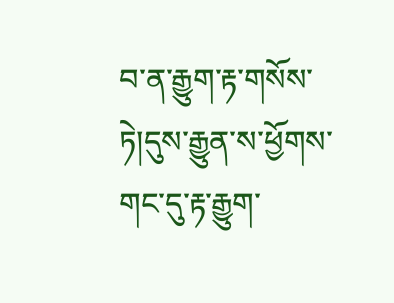བ་ན་རྒྱུག་རྟ་གསོས་ཏེ།དུས་རྒྱུན་ས་ཕྱོགས་གང་དུ་རྟ་རྒྱུག་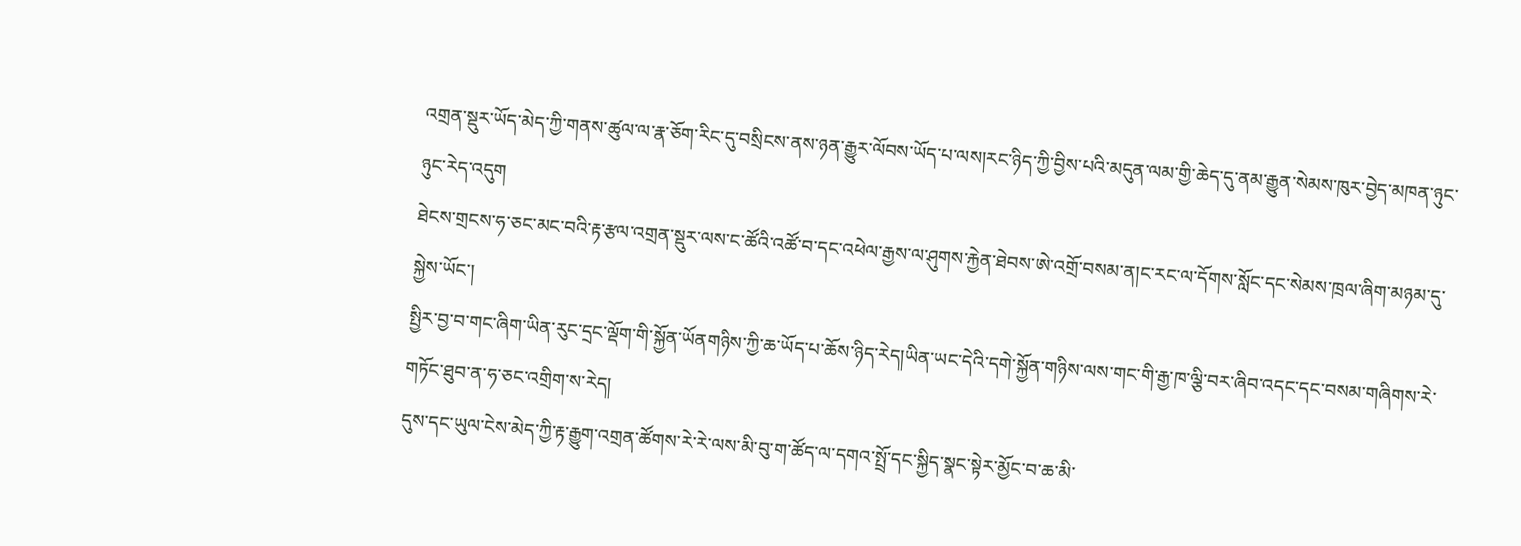འགྲན་སྡུར་ཡོད་མེད་ཀྱི་གནས་ཚུལ་ལ་རྣ་ཅོག་རིང་དུ་བསྲིངས་ནས་ཉན་རྒྱུར་ལོབས་ཡོད་པ་ལས།རང་ཉིད་ཀྱི་བྱིས་པའི་མདུན་ལམ་གྱི་ཆེད་དུ་ནམ་རྒྱུན་སེམས་ཁུར་བྱེད་མཁན་ཉུང་ཉུང་རེད་འདུག
ཐེངས་གྲངས་ཧ་ཅང་མང་བའི་རྟ་རྩལ་འགྲན་སྡུར་ལས་ང་ཚོའི་འཚོ་བ་དང་འཕེལ་རྒྱས་ལ་ཤུགས་རྐྱེན་ཐེབས་ཨེ་འགྲོ་བསམ་ན།ང་རང་ལ་དོགས་སློང་དང་སེམས་ཁྲལ་ཞིག་མཉམ་དུ་སྐྱེས་ཡོང་།
སྤྱིར་བྱ་བ་གང་ཞིག་ཡིན་རུང་དྲང་ལྡོག་གི་སྐྱོན་ཡོནགཉིས་ཀྱི་ཆ་ཡོད་པ་ཆོས་ཉིད་རེད།ཡིན་ཡང་དེའི་དགེ་སྐྱོན་གཉིས་ལས་གང་གི་རྒྱ་ཁ་ལྕི་བར་ཞིབ་འདང་དང་བསམ་གཞིགས་རེ་གཏོང་ཐུབ་ན་ཧ་ཅང་འགྲིག་ས་རེད།
དུས་དང་ཡུལ་ངེས་མེད་ཀྱི་རྟ་རྒྱུག་འགྲན་ཚོགས་རེ་རེ་ལས་མི་བུ་ག་ཚོད་ལ་དགའ་སྤྲོ་དང་སྐྱིད་སྣང་སྟེར་མྱོང་བ་ཆ་མི་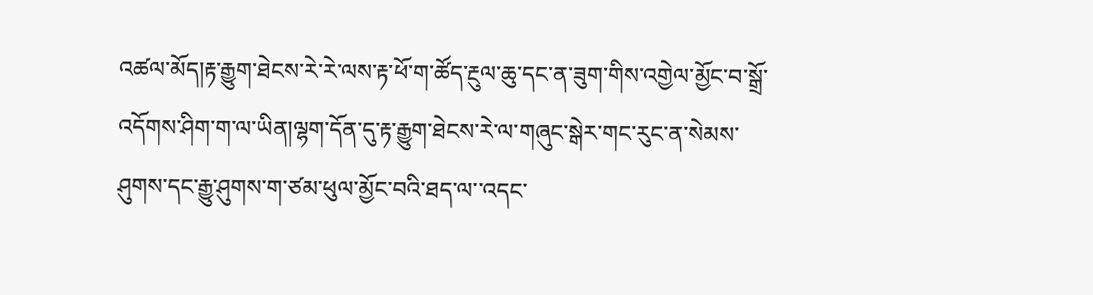འཚལ་མོད།རྟ་རྒྱུག་ཐེངས་རེ་རེ་ལས་རྟ་ཕོ་ག་ཚོད་རྔུལ་ཆུ་དང་ན་ཟུག་གིས་འགྱེལ་མྱོང་བ་སྒྲོ་འདོགས་ཤིག་ག་ལ་ཡིན།ལྷག་དོན་དུ་རྟ་རྒྱུག་ཐེངས་རེ་ལ་གཞུང་སྒེར་གང་རུང་ན་སེམས་ཤུགས་དང་རྒྱུ་ཤུགས་ག་ཙམ་ཕུལ་མྱོང་བའི་ཐད་ལ་་འདང་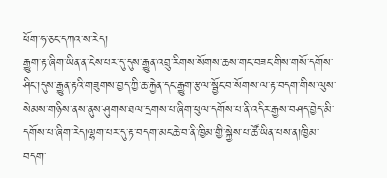ཕོག་ཧ་ཅང་དཀའ་ས་རེད།
རྒྱུག་རྟ་ཞིག་ཡིན་ན་ངེས་པར་དུ་དུས་རྒྱུན་འབྲུ་རིགས་སོགས་ཆས་གང་བཟང་གིས་གསོ་དགོས་ཤིང་།དུས་རྒྱུན་རྟའི་གཟུགས་བྱད་ཀྱི་ཆ་རྐྱེན་དང་རྒྱུག་རྩལ་སྦྱོང་བ་སོགས་ལ་རྟ་བདག་གིས་ལུས་སེམས་གཉིས་ནས་ནུས་ཤུགས་ཐལ་དྲགས་པ་ཞིག་ཕུལ་དགོས་པ་ནི་འདིར་རྒྱས་བཤད་བྱེད་མི་དགོས་པ་ཞིག་རེད།ལྷག་པར་དུ་རྟ་བདག་མང་ཆེ་བ་ནི་ཁྱིམ་གྱི་སྐྱེས་པ་ཚོ་ཡིན་པས་ན།ཁྱིམ་བདག་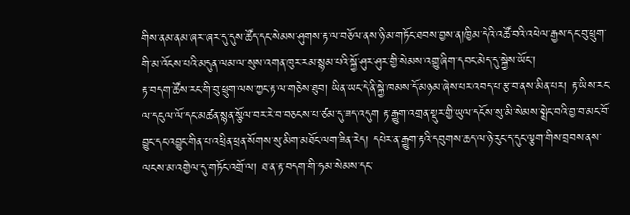གིས་ནམ་ནམ་ཞར་་ཞར་དུ་དུས་ཚོད་དང་སེམས་ཤུགས་རྟ་ལ་བཅོལ་ནས་ཉི་མ་གཏོང་ཐབས་བྱས་ན།ཁྱིམ་དེའི་འཚོ་བའི་འཕེལ་རྒྱས་དང་བུ་ཕྲུག་གི་མ་འོངས་པའི་མདུན་ལམ་ལ་སུས་འགན་ཁུར་རམ་སྙམ་པའི་སྐྱོ་ཤུར་ཤུར་གྱི་སེམས་འགྱུ་ཞིག་དབང་མེད་དུ་སྐྱེས་ཡོང་།
རྟ་བདག་ཚོས་རང་གི་བུ་ཕྲུག་ལས་ཀྱང་རྟ་ལ་གཅེས་ཐུབ། ཡིན་ཡང་དེ་ནི་སྐྱེ་ཁམས་དོ་མཉམ་ཞེས་པར་འབད་པ་རྩ་བ་ནས་མིན་པར། རྟ་ཡིས་རང་ལ་དངུལ་ལོ་དང་མཚན་སྙན་སྩོལ་བར་རེ་བ་བཅངས་པ་ཙམ་དུ་ཟད་འདུག རྟ་རྒྱུག་འགྲན་སྡུར་གྱི་ཡུལ་དངོས་སུ་མི་སེམས་སྨྲེང་བའི་བྱ་བ་མང་བོ་བྱུང་དང་འབྱུང་གིན་པ་འཕྲིན་ཕྲན་སོགས་སུ་མིག་མཐོང་ལག་ཟིན་རེད། དཔེར་ན་རྒྱུག་རྟའི་དབུགས་ཆད་ལ་ཉེ་རུང་ད་དུང་ལྕག་གིས་བྲབས་ནས་ལངས་མ་འགྱེལ་དུ་གཏོང་འགྲོ་ལ། ཐ་ན་རྟ་བདག་གི་ཧམ་སེམས་དང་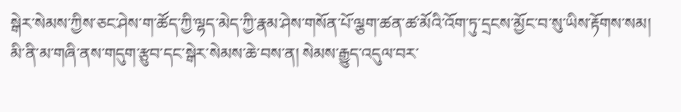སྒེར་སེམས་ཀྱིས་ཅང་ཤེས་ག་ཚོད་ཀྱི་ལྷད་མེད་ཀྱི་རྣམ་ཤེས་གསོན་པོ་ལྕག་ཚན་ཚ་མོའི་འོག་ཏུ་དྲངས་མྱོང་བ་སུ་ཡིས་རྟོགས་སམ།
མི་ནི་མ་གཞི་ནས་གདུག་རྩུབ་དང་སྒེར་སེམས་ཆེ་བས་ན། སེམས་རྒྱུད་འདུལ་བར་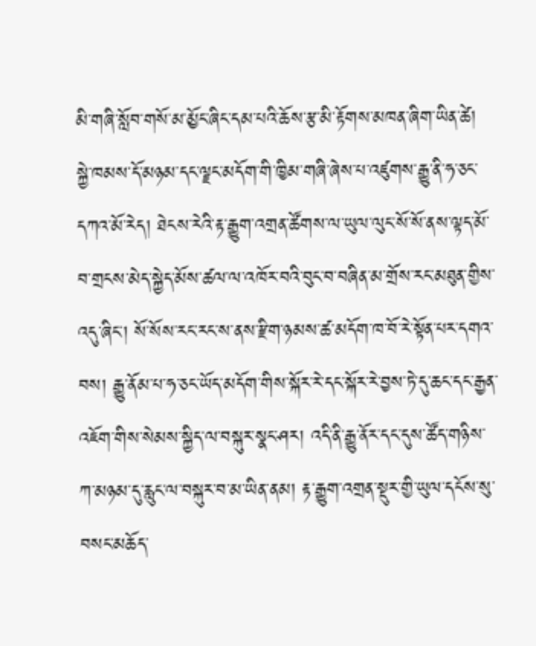མི་གཞི་སློབ་གསོ་མ་མྱོང་ཞིང་དམ་པའི་ཆོས་རྩ་མི་རྟོགས་མཁན་ཞིག་ཡིན་ཚེ། སྐྱེ་ཁམས་དོ་མཉམ་དང་ལྗང་མདོག་གི་ཁྱིམ་གཞི་ཞེས་པ་འཛུགས་རྒྱུ་ནི་ཧ་ཅང་དཀའ་མོ་རེད། ཐེངས་རེའི་རྟ་རྒྱུག་འགྲན་ཚོགས་ལ་ཡུལ་ལུང་སོ་སོ་ནས་ལྟད་མོ་བ་གྲངས་མེད་སྐྱེད་མོས་ཚལ་ལ་འཁོར་བའི་བུང་བ་བཞིན་མ་གྲོས་རང་མཐུན་གྱིས་འདུ་ཞིང་། སོ་སོས་རང་རང་ས་ནས་རྫིག་ཉམས་ཚ་མདོག་ཁ་བོ་རེ་སྟོན་པར་དགའ་བས། རྒྱུ་ནོམ་པ་ཧ་ཅང་ཡོད་མདོག་གིས་སྐོར་རེ་དང་སྐོར་རེ་བྱས་ཏེ་དུ་ཆང་དང་རྒྱན་འཇོག་གིས་སེམས་སྐྱིད་ལ་བསྐུར་སྣང་ཤར། འདི་ནི་རྒྱུ་ནོར་དང་དུས་ཚོད་གཉིས་ཀ་མཉམ་དུ་རླུང་ལ་བསྐུར་བ་མ་ཡིན་ནམ། རྟ་རྒྱུག་འགྲན་སྡུར་གྱི་ཡུལ་དངོས་སུ་བསང་མཆོད་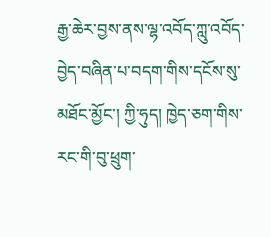རྒྱ་ཆེར་བྱས་ནས་ལྷ་འབོད་ཀླུ་འབོད་བྱེད་བཞིན་པ་བདག་གིས་དངོས་སུ་མཐོང་མྱོང་། ཀྱི་ཧུད། ཁྱེད་ཅག་གིས་རང་གི་བུ་ཕྲུག་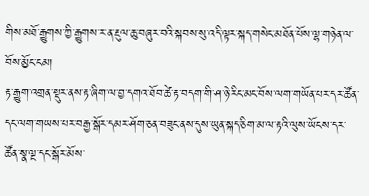གིས་མཐོ་རྒྱུགས་ཀྱི་རྒྱུགས་ར་ན་རྔུལ་ཆུ་བཞུར་བའི་སྐབས་སུ་འདི་ལྟར་སྐད་གསེང་མཐོན་པོས་ལྷ་གཉེན་ལ་བོས་མྱོང་ངམ།
རྟ་རྒྱུག་འགྲན་སྡུར་ནས་རྟ་ཞིག་ལ་བྱ་དགའ་ཐོབ་ཚེ་རྟ་བདག་གི་ཤ་ཉེ་རིང་མང་བོས་ལག་གཡོན་པར་དར་ཚོན་དང་ལག་གཡས་པར་བརྒྱ་སྒོར་དམར་ཤོག་ཅན་བཟུང་ནས་དུས་ཡུན་སྐད་ཅིག་མ་ལ་རྟའི་ལུས་ཡོངས་དར་ཚོན་སྣ་ལྔ་དང་སྒོར་མོས་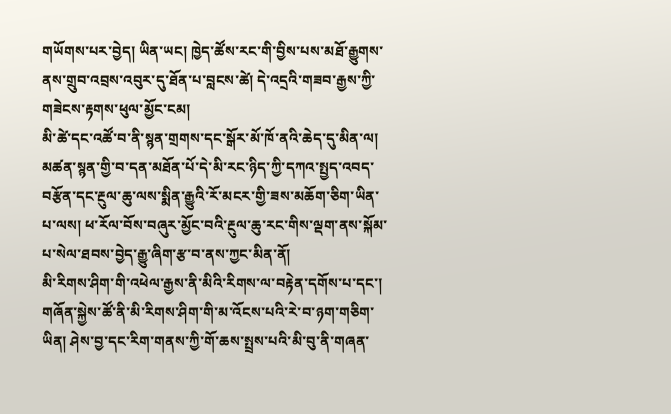གཡོགས་པར་བྱེད། ཡིན་ཡང། ཁྱེད་ཚོས་རང་གི་བྱིས་པས་མཐོ་རྒྱུགས་ནས་གྲུབ་འབྲས་འབུར་དུ་ཐོན་པ་བླངས་ཚེ། དེ་འདྲའི་གཟབ་རྒྱས་ཀྱི་གཟེངས་རྟགས་ཕུལ་མྱོང་ངམ།
མི་ཚེ་དང་འཚོ་བ་ནི་སྙན་གྲགས་དང་སྒོར་མོ་ཁོ་ནའི་ཆེད་དུ་མིན་ལ། མཚན་སྙན་གྱི་བ་དན་མཐོན་པོ་དེ་མི་རང་ཉིད་ཀྱི་དཀའ་སྤྱད་འབད་བརྩོན་དང་རྔུལ་ཆུ་ལས་སྨིན་རྒྱུའི་རོ་མངར་གྱི་ཟས་མཆོག་ཅིག་ཡིན་པ་ལས། ཕ་རོལ་བོས་བཞུར་མྱོང་བའི་རྔུལ་ཆུ་རང་གིས་ལྡག་ནས་སྐོམ་པ་སེལ་ཐབས་བྱེད་རྒྱུ་ཞིག་རྩ་བ་ནས་ཀྱང་མིན་ནོ།
མི་རིགས་ཤིག་གི་འཕེལ་རྒྱས་ནི་མིའི་རིགས་ལ་བརྟེན་དགོས་པ་དང་། གཞོན་སྐྱེས་ཚོ་ནི་མི་རིགས་ཤིག་གི་མ་འོངས་པའི་རེ་བ་ཉག་གཅིག་ཡིན། ཤེས་བྱ་དང་རིག་གནས་ཀྱི་གོ་ཆས་སྤྲས་པའི་མི་བུ་ནི་གཞན་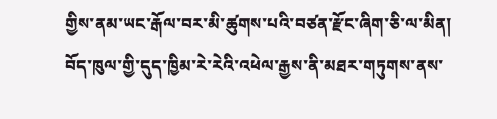གྱིས་ནམ་ཡང་རྒོལ་བར་མི་ཚུགས་པའི་བཙན་རྫོང་ཞིག་ཅི་ལ་མིན།
བོད་ཁུལ་གྱི་དུད་ཁྱིམ་རེ་རེའི་འཕེལ་རྒྱས་ནི་མཐར་གཏུགས་ནས་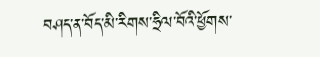བཤད་ན་བོད་མི་རིགས་ཧྲིལ་བོའི་ཕྱོགས་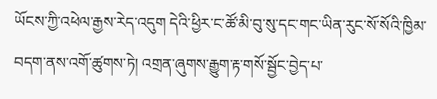ཡོངས་ཀྱི་འཕེལ་རྒྱས་རེད་འདུག དེའི་ཕྱིར་ང་ཚོ་མི་བུ་སུ་དང་གང་ཡིན་རུང་སོ་སོའི་ཁྱིམ་བདག་ནས་འགོ་ཚུགས་ཏེ། འགྲན་ཞུགས་རྒྱུག་རྟ་གསོ་སྦྱོང་བྱེད་པ་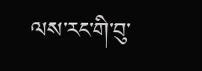ལས་རང་གི་བུ་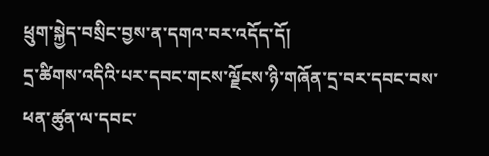ཕྲུག་སྐྱེད་བསྲིང་བྱས་ན་དགའ་བར་འདོད་དོ།
དྲ་ཚིགས་འདིའི་པར་དབང་གངས་ལྗོངས་ཉི་གཞོན་དྲ་བར་དབང་བས་ཕན་ཚུན་ལ་དབང་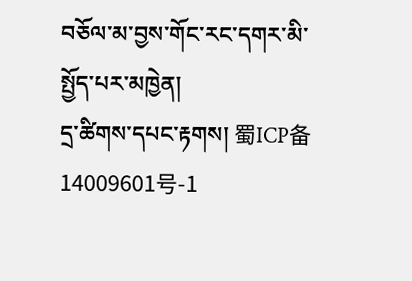བཅོལ་མ་བྱས་གོང་རང་དགར་མི་སྤྱོད་པར་མཁྱེན།
དྲ་ཚིགས་དཔང་རྟགས། 蜀ICP备14009601号-1